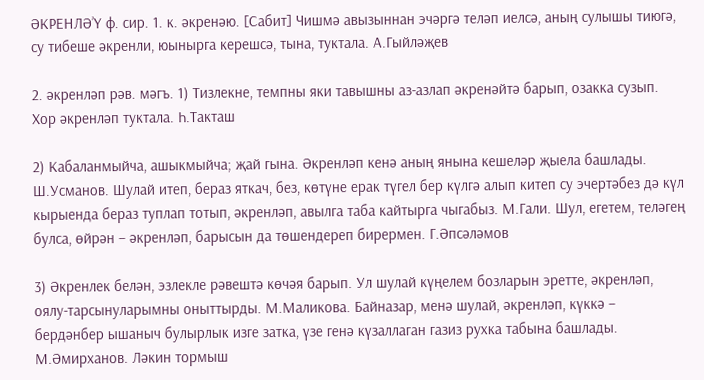ӘКРЕНЛӘ’Ү ф. сир. 1. к. әкренәю. [Сабит] Чишмә авызыннан эчәргә теләп иелсә, аның сулышы тиюгә, су тибеше әкренли, юынырга керешсә, тына, туктала. А.Гыйләҗев

2. әкренләп рәв. мәгъ. 1) Тизлекне, темпны яки тавышны аз-азлап әкренәйтә барып, озакка сузып. Хор әкренләп туктала. Һ.Такташ

2) Кабаланмыйча, ашыкмыйча; җай гына. Әкренләп кенә аның янына кешеләр җыела башлады. Ш.Усманов. Шулай итеп, бераз яткач, без, көтүне ерак түгел бер күлгә алып китеп су эчертәбез дә күл кырыенда бераз туплап тотып, әкренләп, авылга таба кайтырга чыгабыз. М.Гали. Шул, егетем, теләгең булса, өйрән – әкренләп, барысын да төшендереп бирермен. Г.Әпсәләмов

3) Әкренлек белән, эзлекле рәвештә көчәя барып. Ул шулай күңелем бозларын эретте, әкренләп, оялу-тарсынуларымны оныттырды. М.Маликова. Байназар, менә шулай, әкренләп, күккә – бердәнбер ышаныч булырлык изге затка, үзе генә күзаллаган газиз рухка табына башлады. М.Әмирханов. Ләкин тормыш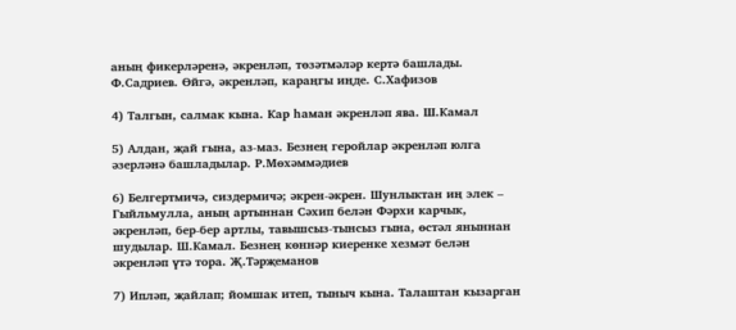аның фикерләренә, әкренләп, төзәтмәләр кертә башлады. Ф.Садриев. Өйгә, әкренләп, караңгы иңде. С.Хафизов

4) Талгын, салмак кына. Кар һаман әкренләп ява. Ш.Камал

5) Алдан, җай гына, аз-маз. Безнең геройлар әкренләп юлга әзерләнә башладылар. Р.Мөхәммәдиев

6) Белгертмичә, сиздермичә; әкрен-әкрен. Шунлыктан иң элек – Гыйльмулла, аның артыннан Сәхип белән Фәрхи карчык, әкренләп, бер-бер артлы, тавышсыз-тынсыз гына, өстәл яныннан шудылар. Ш.Камал. Безнең көннәр киеренке хезмәт белән әкренләп үтә тора. Җ.Тәрҗеманов

7) Ипләп, җайлап; йомшак итеп, тыныч кына. Талаштан кызарган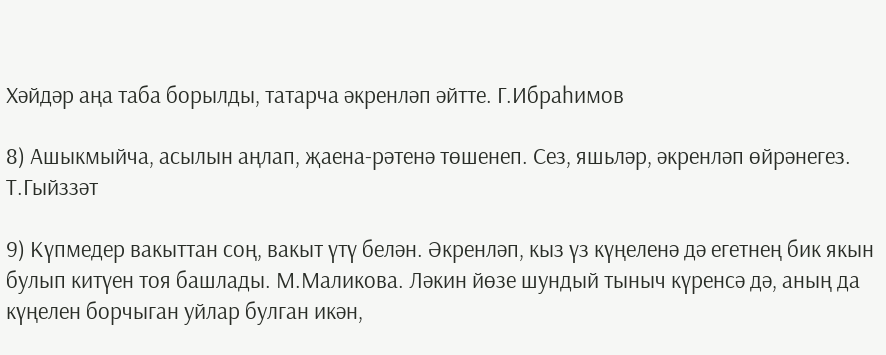Хәйдәр аңа таба борылды, татарча әкренләп әйтте. Г.Ибраһимов

8) Ашыкмыйча, асылын аңлап, җаена-рәтенә төшенеп. Сез, яшьләр, әкренләп өйрәнегез. Т.Гыйззәт

9) Күпмедер вакыттан соң, вакыт үтү белән. Әкренләп, кыз үз күңеленә дә егетнең бик якын булып китүен тоя башлады. М.Маликова. Ләкин йөзе шундый тыныч күренсә дә, аның да күңелен борчыган уйлар булган икән,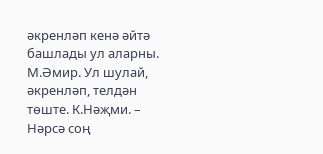әкренләп кенә әйтә башлады ул аларны. М.Әмир. Ул шулай, әкренләп, телдән төште. К.Нәҗми. – Нәрсә соң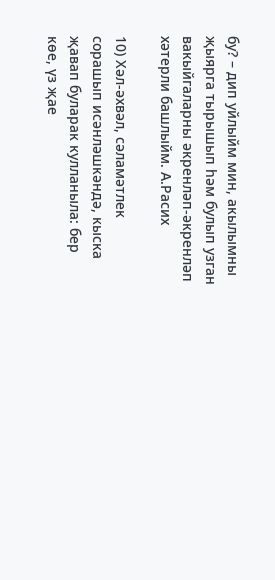бу? – дип уйлыйм мин, акылымны җыярга тырышып һәм булып узган вакыйгаларны әкренләп-әкренләп хәтерли башлыйм. А.Расих

10) Хәл-әхвәл, сәламәтлек сорашып исәнләшкәндә, кыска җавап буларак кулланыла: бер көе, үз җае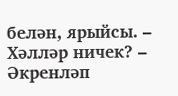белән, ярыйсы. – Хәлләр ничек? – Әкренләп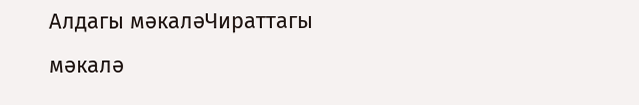Алдагы мәкаләЧираттагы мәкалә